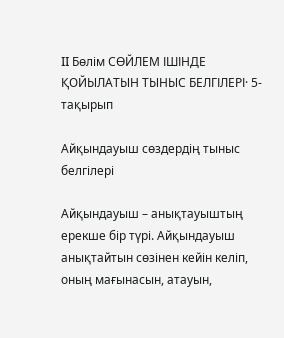II Бөлім СӨЙЛЕМ ІШІНДЕ ҚОЙЫЛАТЫН ТЫНЫС БЕЛГІЛЕРІ· 5-тақырып

Айқындауыш сөздердің тыныс белгілері

Айқындауыш – анықтауыштың ерекше бір түрі. Айқындауыш анықтайтын сөзінен кейін келіп, оның мағынасын, атауын,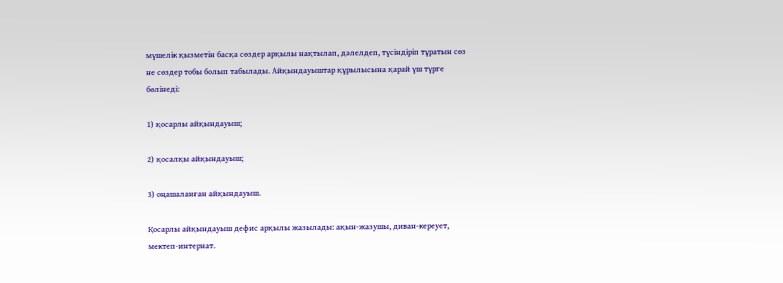мүшелік қызметін басқа сөздер арқылы нақтылап, дәлелдеп, түсіндіріп тұратын сөз не сөздер тобы болып табылады. Айқындауыштар құрылысына қарай үш түрге бөлінеді:

1) қосарлы айқындауыш;

2) қосалқы айқындауыш;

3) оңашаланған айқындауыш.

Қосарлы айқындауыш дефис арқылы жазылады: ақын-жазушы, диван-кереует, мектеп-интернат.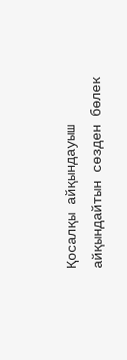Қосалқы айқындауыш айқындайтын сөзден бөлек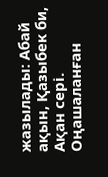жазылады: Абай ақын, Қазыбек би, Ақан сері. Оңашаланған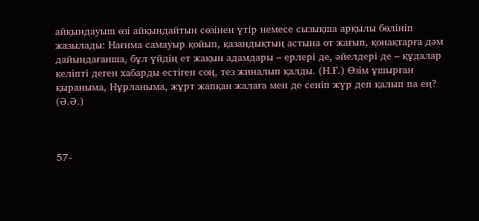айқындауыш өзі айқындайтын сөзінен үтір немесе сызықша арқылы бөлініп жазылады: Нағима самауыр қойып, қазандықтың астына от жағып, қонақтарға дәм дайындағанша, бұл үйдің ет жақын адамдары – ерлері де, әйелдері де – құдалар келіпті деген хабарды естіген соң, тез жиналып қалды. (Н.Ғ.) Өзім ұшырған қыраныма, Нұрланыма, жұрт жапқан жалаға мен де сеніп жүр деп қалып па ең? (Ә.Ә.)



57-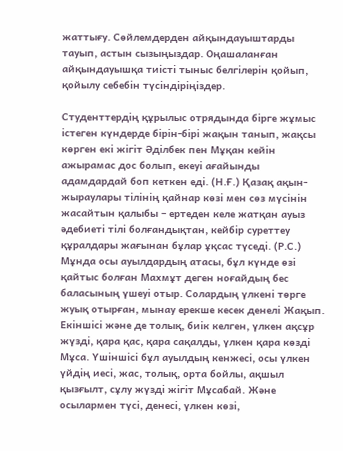жаттығу. Сөйлемдерден айқындауыштарды тауып, астын сызыңыздар. Оңашаланған айқындауышқа тиісті тыныс белгілерін қойып, қойылу себебін түсіндіріңіздер.

Студенттердің құрылыс отрядында бірге жұмыс істеген күндерде бірін-бірі жақын танып, жақсы көрген екі жігіт Әділбек пен Мұқан кейін ажырамас дос болып, екеуі ағайынды адамдардай боп кеткен еді. (Н.Ғ.) Қазақ ақын-жыраулары тілінің қайнар көзі мен сөз мүсінін жасайтын қалыбы – ертеден келе жатқан ауыз әдебиеті тілі болғандықтан, кейбір суреттеу құралдары жағынан бұлар ұқсас түседі. (Р.С.) Мұнда осы ауылдардың атасы, бұл күнде өзі қайтыс болған Махмұт деген ноғайдың бес баласының үшеуі отыр. Солардың үлкені төрге жуық отырған, мынау ерекше кесек денелі Жақып. Екіншісі және де толық, биік келген, үлкен ақсұр жүзді, қара қас, қара сақалды, үлкен қара көзді Мұса. Үшіншісі бұл ауылдың кенжесі, осы үлкен үйдің иесі, жас, толық, орта бойлы, ақшыл қызғылт, сұлу жүзді жігіт Мұсабай. Және осылармен түсі, денесі, үлкен көзі,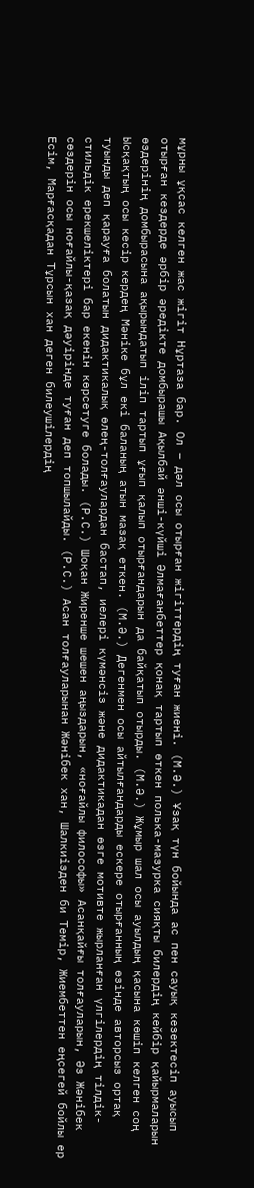мұрны ұқсас келген жас жігіт Нұртаза бар. Ол – дәл осы отырған жігіттердің туған жиені. (М.Ә.) Ұзақ түн бойында ас пен сауық кезектесіп ауысып отырған кездерде әрбір әредікте домбырашы Ақылбай әнші-күйші Әлмағанбеттер қонақ тартып өткен полька-мазурка сияқты билердің кейбір қайырмаларын өздерінің домбырасына ақырындатып іліп тартып ұғып қалып отырғандарын да байқатып отырды. (М.Ә.) Жұмыр шал осы ауылдың қасына көшіп келген соң Ысқақтың осы кесір кердең Мәніке бұл екі баланың атын мазақ еткен. (М.Ә.) Дегенмен осы айтылғандарды ескере отырғанның өзінде авторсыз ортақ туынды деп қарауға болатын дидактикалық өлең-толғаулардан бастап, иелері күмәнсіз және дидактикадан өзге мотивте жырланған үлгілердің тілдік-стильдік ерекшеліктері бар екенін көрсетуге болады. (Р.С.) Шоқан Жиренше шешен аңыздарын, «ноғайлы философы» Асанқайғы толғауларын, Әз Жәнібек сөздерін осы ноғайлы-қазақ дәуірінде туған деп топшылайды. (Р.С.) Асан толғауларынан Жәнібек хан, Шалкиізден би Темір, Жиембеттен еңсегей бойлы ер Есім, Марғасқадан Тұрсын хан деген билеушілердің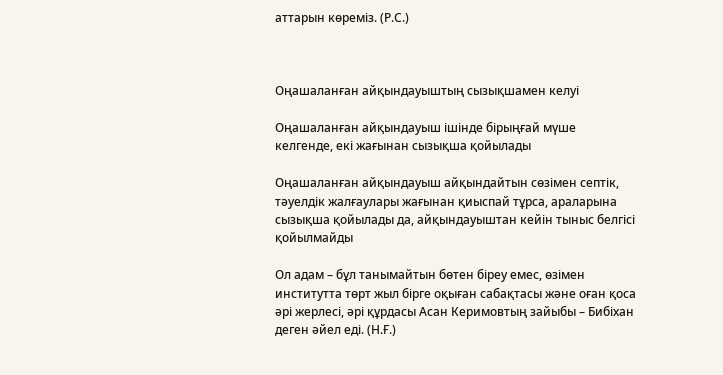аттарын көреміз. (Р.С.)



Оңашаланған айқындауыштың сызықшамен келуі

Оңашаланған айқындауыш ішінде бірыңғай мүше келгенде, екі жағынан сызықша қойылады

Оңашаланған айқындауыш айқындайтын сөзімен септік, тәуелдік жалғаулары жағынан қиыспай тұрса, араларына сызықша қойылады да, айқындауыштан кейін тыныс белгісі қойылмайды

Ол адам – бұл танымайтын бөтен біреу емес, өзімен институтта төрт жыл бірге оқыған сабақтасы және оған қоса әрі жерлесі, әрі құрдасы Асан Керимовтың зайыбы – Бибіхан деген әйел еді. (Н.Ғ.)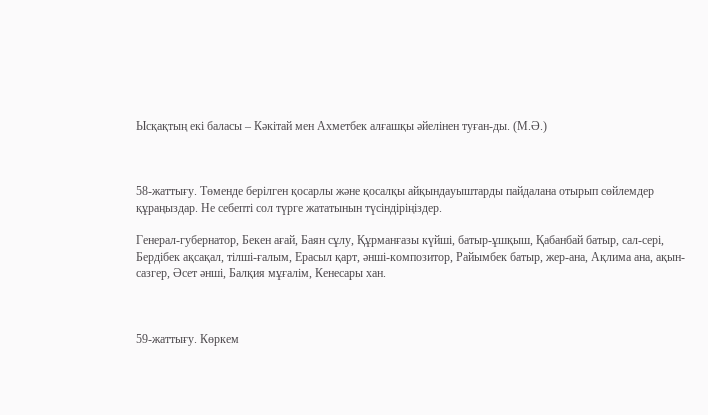Ысқақтың екі баласы – Кәкітай мен Ахметбек алғашқы әйелінен туған-ды. (М.Ә.)



58-жаттығу. Төменде берілген қосарлы және қосалқы айқындауыштарды пайдалана отырып сөйлемдер құраңыздар. Не себепті сол түрге жататынын түсіндіріңіздер.

Генерал-губернатор, Бекен ағай, Баян сұлу, Құрманғазы күйші, батыр-ұшқыш, Қабанбай батыр, сал-сері, Бердібек ақсақал, тілші-ғалым, Ерасыл қарт, әнші-композитор, Райымбек батыр, жер-ана, Ақлима ана, ақын-сазгер, Әсет әнші, Балқия мұғалім, Кенесары хан.



59-жаттығу. Көркем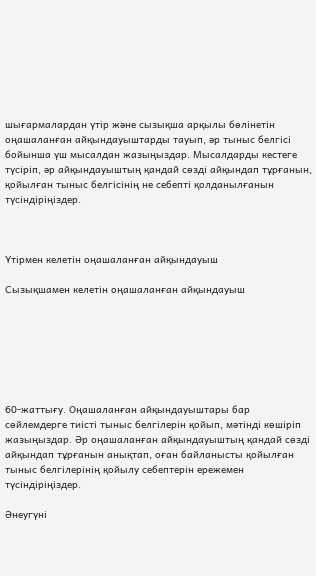шығармалардан үтір және сызықша арқылы бөлінетін оңашаланған айқындауыштарды тауып, әр тыныс белгісі бойынша үш мысалдан жазыңыздар. Мысалдарды кестеге түсіріп, әр айқындауыштың қандай сөзді айқындап тұрғанын, қойылған тыныс белгісінің не себепті қолданылғанын түсіндіріңіздер.



Үтірмен келетін оңашаланған айқындауыш

Сызықшамен келетін оңашаланған айқындауыш







60-жаттығу. Оңашаланған айқындауыштары бар сөйлемдерге тиісті тыныс белгілерін қойып, мәтінді көшіріп жазыңыздар. Әр оңашаланған айқындауыштың қандай сөзді айқындап тұрғанын анықтап, оған байланысты қойылған тыныс белгілерінің қойылу себептерін ережемен түсіндіріңіздер.

Әнеугүні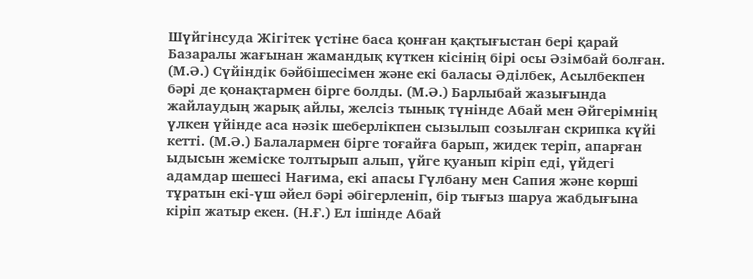Шүйгінсуда Жігітек үстіне баса қонған қақтығыстан бері қарай Базаралы жағынан жамандық күткен кісінің бірі осы Әзімбай болған. (М.Ә.) Сүйіндік бәйбішесімен және екі баласы Әділбек, Асылбекпен бәрі де қонақтармен бірге болды. (М.Ә.) Барлыбай жазығында жайлаудың жарық айлы, желсіз тынық түнінде Абай мен Әйгерімнің үлкен үйінде аса нәзік шеберлікпен сызылып созылған скрипка күйі кетті. (М.Ә.) Балалармен бірге тоғайға барып, жидек теріп, апарған ыдысын жеміске толтырып алып, үйге қуанып кіріп еді, үйдегі адамдар шешесі Нағима, екі апасы Гүлбану мен Сапия және көрші тұратын екі-үш әйел бәрі әбігерленіп, бір тығыз шаруа жабдығына кіріп жатыр екен. (Н.Ғ.) Ел ішінде Абай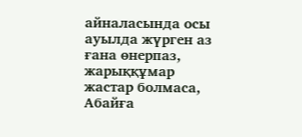айналасында осы ауылда жүрген аз ғана өнерпаз, жарыққұмар жастар болмаса, Абайға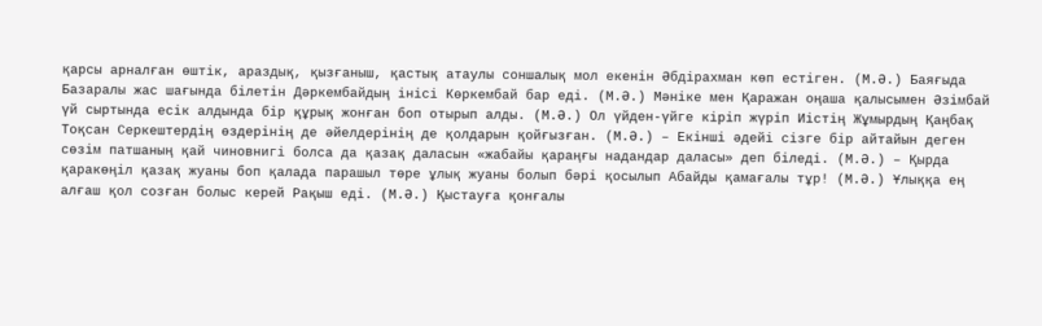қарсы арналған өштік, араздық, қызғаныш, қастық атаулы соншалық мол екенін Әбдірахман көп естіген. (М.Ә.) Баяғыда Базаралы жас шағында білетін Дәркембайдың інісі Көркембай бар еді. (М.Ә.) Мәніке мен Қаражан оңаша қалысымен Әзімбай үй сыртында есік алдында бір құрық жонған боп отырып алды. (М.Ә.) Ол үйден-үйге кіріп жүріп Иістің Жұмырдың Қаңбақ Тоқсан Серкештердің өздерінің де әйелдерінің де қолдарын қойғызған. (М.Ә.) – Екінші әдейі сізге бір айтайын деген сөзім патшаның қай чиновнигі болса да қазақ даласын «жабайы қараңғы надандар даласы» деп біледі. (М.Ә.) – Қырда қаракөңіл қазақ жуаны боп қалада парашыл төре ұлық жуаны болып бәрі қосылып Абайды қамағалы тұр! (М.Ә.) Ұлыққа ең алғаш қол созған болыс керей Рақыш еді. (М.Ә.) Қыстауға қонғалы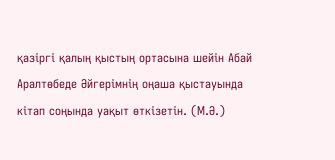қазіргі қалың қыстың ортасына шейін Абай Аралтөбеде Әйгерімнің оңаша қыстауында кітап соңында уақыт өткізетін. (М.Ә.)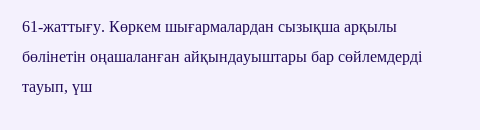61-жаттығу. Көркем шығармалардан сызықша арқылы бөлінетін оңашаланған айқындауыштары бар сөйлемдерді тауып, үш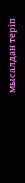мысалдан теріп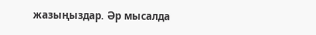жазыңыздар. Әр мысалда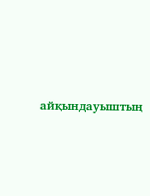айқындауыштың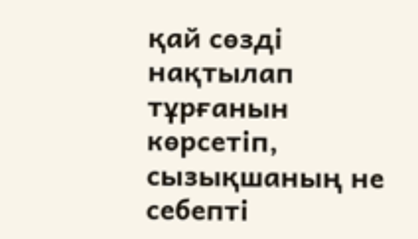қай сөзді нақтылап тұрғанын көрсетіп, сызықшаның не себепті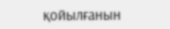қойылғанын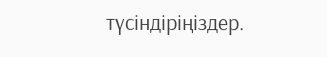түсіндіріңіздер.